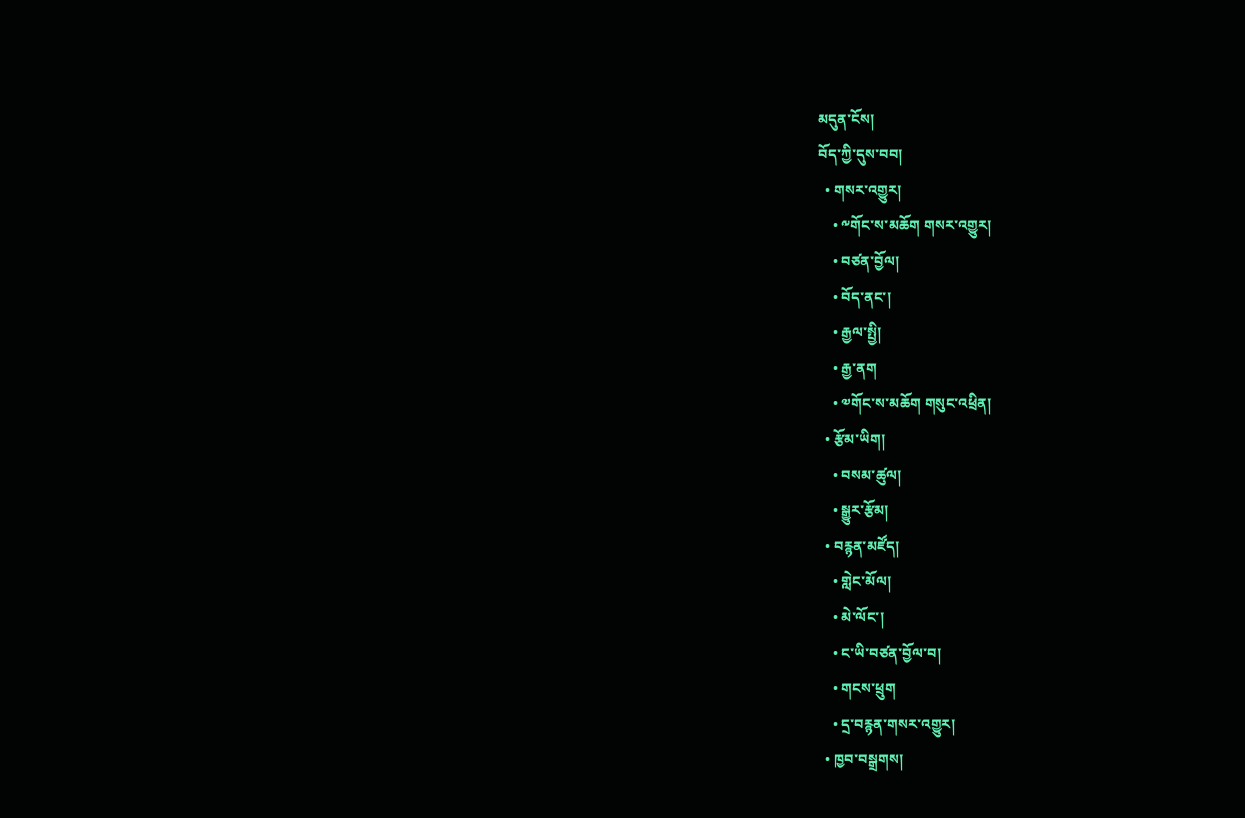མདུན་ངོས།
བོད་ཀྱི་དུས་བབ།
  • གསར་འགྱུར།
    • ༸གོང་ས་མཆོག གསར་འགྱུར།
    • བཙན་བྱོལ།
    • བོད་ནང་།
    • རྒྱལ་སྤྱི།
    • རྒྱ་ནག
    • ༧གོང་ས་མཆོག གསུང་འཕྲིན།
  • རྩོམ་ཡིག།
    • བསམ་ཚུལ།
    • སྒྱུར་རྩོམ།
  • བརྙན་མཛོད།
    • གླེང་མོལ།
    • མེ་ལོང་།
    • ང་ཡི་བཙན་བྱོལ་བ།
    • གངས་ཕྲུག
    • དྲ་བརྙན་གསར་འགྱུར།
  • ཁྱབ་བསྒྲགས།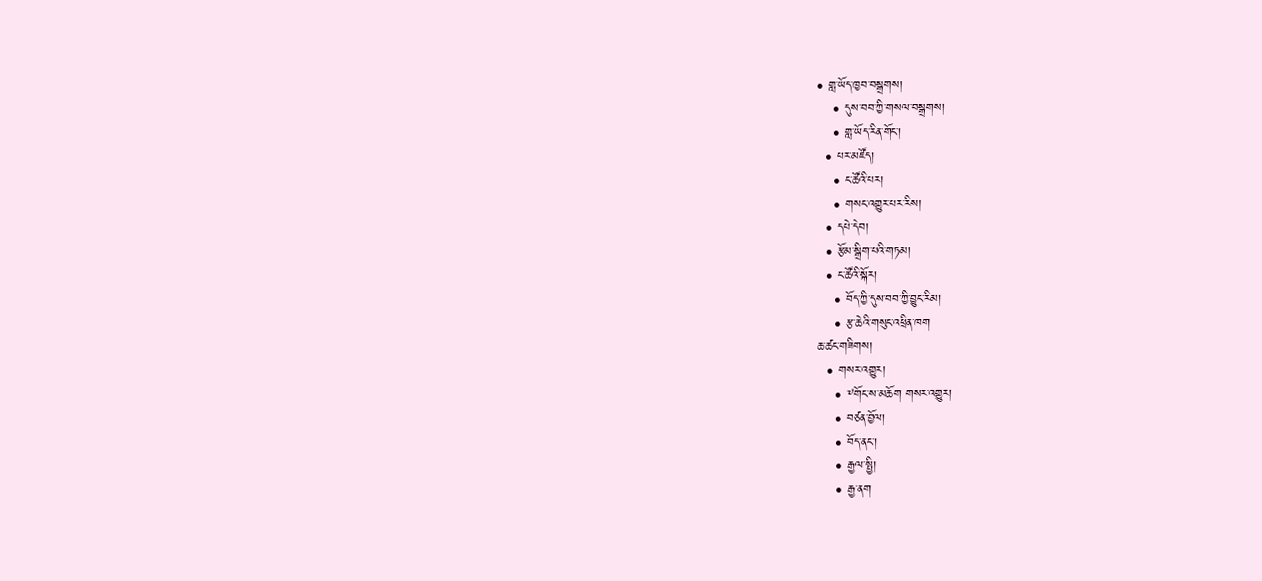• གླ་ཡོད་ཁྱབ་བསྒྲགས།
    • དུས་བབ་ཀྱི་གསལ་བསྒྲགས།
    • གླ་ཡོད་རིན་གོང་།
  • པར་མཛོད།
    • ང་ཚོའི་པར།
    • གསང་འགྱུར་པར་རིས།
  • དཔེ་དེབ།
  • རྩོམ་སྒྲིག་པའི་གཏམ།
  • ང་ཚོའི་སྐོར།
    • བོད་ཀྱི་དུས་བབ་ཀྱི་བྱུང་རིམ།
    • རྩ་ཆེའི་གསུང་འཕྲིན་ཁག
ཆ་ཚང་གཟིགས།
  • གསར་འགྱུར།
    • ༸གོང་ས་མཆོག གསར་འགྱུར།
    • བཙན་བྱོལ།
    • བོད་ནང་།
    • རྒྱལ་སྤྱི།
    • རྒྱ་ནག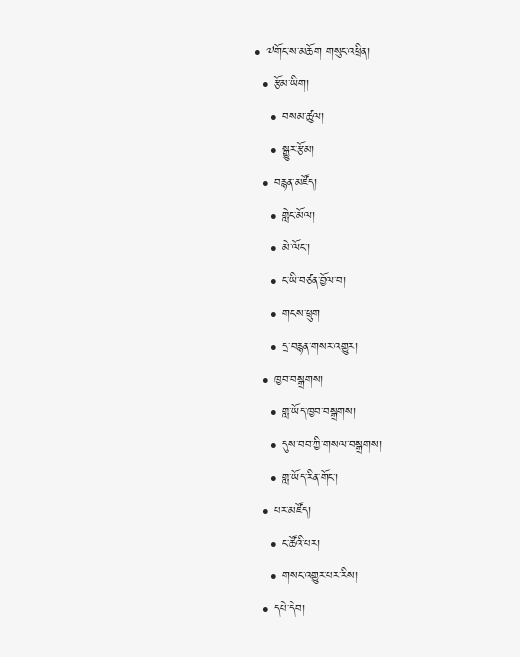• ༧གོང་ས་མཆོག གསུང་འཕྲིན།
  • རྩོམ་ཡིག།
    • བསམ་ཚུལ།
    • སྒྱུར་རྩོམ།
  • བརྙན་མཛོད།
    • གླེང་མོལ།
    • མེ་ལོང་།
    • ང་ཡི་བཙན་བྱོལ་བ།
    • གངས་ཕྲུག
    • དྲ་བརྙན་གསར་འགྱུར།
  • ཁྱབ་བསྒྲགས།
    • གླ་ཡོད་ཁྱབ་བསྒྲགས།
    • དུས་བབ་ཀྱི་གསལ་བསྒྲགས།
    • གླ་ཡོད་རིན་གོང་།
  • པར་མཛོད།
    • ང་ཚོའི་པར།
    • གསང་འགྱུར་པར་རིས།
  • དཔེ་དེབ།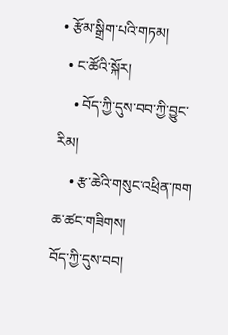• རྩོམ་སྒྲིག་པའི་གཏམ།
  • ང་ཚོའི་སྐོར།
    • བོད་ཀྱི་དུས་བབ་ཀྱི་བྱུང་རིམ།
    • རྩ་ཆེའི་གསུང་འཕྲིན་ཁག
ཆ་ཚང་གཟིགས།
བོད་ཀྱི་དུས་བབ།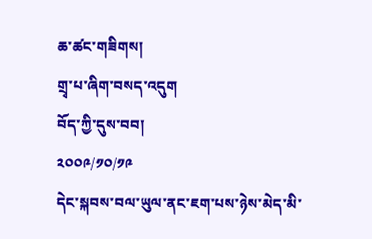ཆ་ཚང་གཟིགས།
གྲྭ་པ་ཞིག་བསད་འདུག
བོད་ཀྱི་དུས་བབ།
༢༠༠༩/༡༠/༡༩
དེང་སྐབས་བལ་ཡུལ་ནང་ཇག་པས་ཉེས་མེད་མི་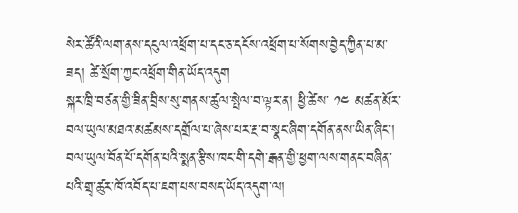སེར་ཚོའི་ལག་ནས་དངུལ་འཕྲོག་པ་དང་ཅ་དངོས་འཕྲོག་པ་སོགས་བྱེད་ཀྱིན་པ་མ་ཟད། ཚེ་སྲོག་ཀྱང་འཕྲོག་གིན་ཡོད་འདུག
སྐར་ཁྲི་བཙན་གྱི་ཟིན་བྲིས་སུ་གནས་ཚུལ་སྤེལ་བ་ལྟར་ན། ཕྱི་ཚེས་ ༡༤ མཚན་མོར་བལ་ཡུལ་མཐའ་མཚམས་དགྲོལ་པ་ཞེས་པར་རྔ་བ་སྣང་ཞིག་དགོན་ནས་ཡིན་ཞིང་། བལ་ཡུལ་བོན་པོ་དགོན་པའི་སྨན་རྩིས་ཁང་གི་དགེ་རྒན་གྱི་ཕྱག་ལས་གནང་བཞིན་པའི་གྲྭ་ཚུར་ཁོ་འབོད་པ་ཇག་པས་བསད་ཡོད་འདུག་ལ།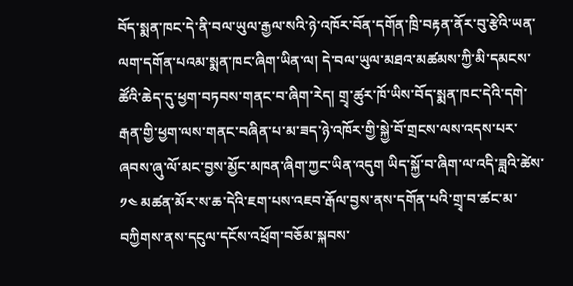བོད་སྨན་ཁང་དེ་ནི་བལ་ཡུལ་རྒྱལ་སའི་ཉེ་འཁོར་བོན་དགོན་ཁྲི་བརྟན་ནོར་བུ་རྩེའི་ཡན་ལག་དགོན་པའམ་སྨན་ཁང་ཞིག་ཡིན་ལ། དེ་བལ་ཡུལ་མཐའ་མཚམས་ཀྱི་མི་དམངས་ཚོའི་ཆེད་དུ་ཕྱག་བཏབས་གནང་བ་ཞིག་རེད། གྲྭ་ཚུར་ཁོ་ཡིས་བོད་སྨན་ཁང་དེའི་དགེ་རྒན་གྱི་ཕྱག་ལས་གནང་བཞིན་པ་མ་ཟད་ཉེ་འཁོར་གྱི་སྐྱེ་བོ་གྲངས་ལས་འདས་པར་ཞབས་ཞུ་ལོ་མང་བྱས་མྱོང་མཁན་ཞིག་ཀྱང་ཡིན་འདུག ཡིད་སྐྱོ་བ་ཞིག་ལ་འདི་ཟླའི་ཚེས་ ༡༤ མཚན་མོར་ས་ཆ་དེའི་ཇག་པས་འཇབ་རྒོལ་བྱས་ནས་དགོན་པའི་གྲྭ་བ་ཚང་མ་ བཀྱིགས་ནས་དངུལ་དངོས་འཕྲོག་བཅོམ་སྐབས་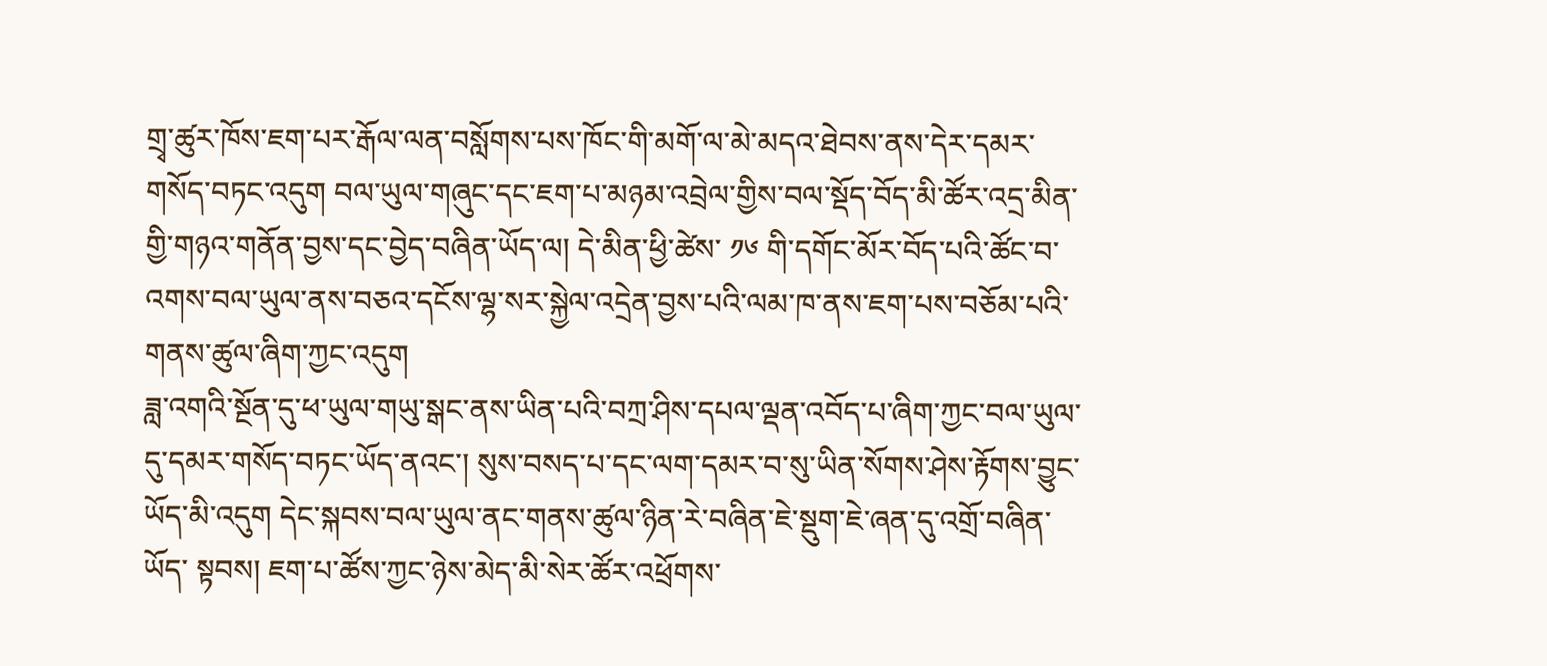གྲྭ་ཚུར་ཁོས་ཇག་པར་རྒོལ་ལན་བསློགས་པས་ཁོང་གི་མགོ་ལ་མེ་མདའ་ཐེབས་ནས་དེར་དམར་གསོད་བཏང་འདུག བལ་ཡུལ་གཞུང་དང་ཇག་པ་མཉམ་འབྲེལ་གྱིས་བལ་སྡོད་བོད་མི་ཚོར་འདྲ་མིན་གྱི་གཉའ་གནོན་བྱས་དང་བྱེད་བཞིན་ཡོད་ལ། དེ་མིན་ཕྱི་ཚེས་ ༡༦ གི་དགོང་མོར་བོད་པའི་ཚོང་བ་འགས་བལ་ཡུལ་ནས་བཅའ་དངོས་ལྷ་སར་སྐྱེལ་འདྲེན་བྱས་པའི་ལམ་ཁ་ནས་ཇག་པས་བཅོམ་པའི་གནས་ཚུལ་ཞིག་ཀྱང་འདུག
ཟླ་འགའི་སྔོན་དུ་ཕ་ཡུལ་གཡུ་སྒང་ནས་ཡིན་པའི་བཀྲ་ཤིས་དཔལ་ལྡན་འབོད་པ་ཞིག་ཀྱང་བལ་ཡུལ་དུ་དམར་གསོད་བཏང་ཡོད་ནའང་། སུས་བསད་པ་དང་ལག་དམར་བ་སུ་ཡིན་སོགས་ཤེས་རྟོགས་བྱུང་ཡོད་མི་འདུག དེང་སྐབས་བལ་ཡུལ་ནང་གནས་ཚུལ་ཉིན་རེ་བཞིན་ཇེ་སྡུག་ཇེ་ཞན་དུ་འགྲོ་བཞིན་ཡོད་ སྟབས། ཇག་པ་ཚོས་ཀྱང་ཉེས་མེད་མི་སེར་ཚོར་འཕྲོགས་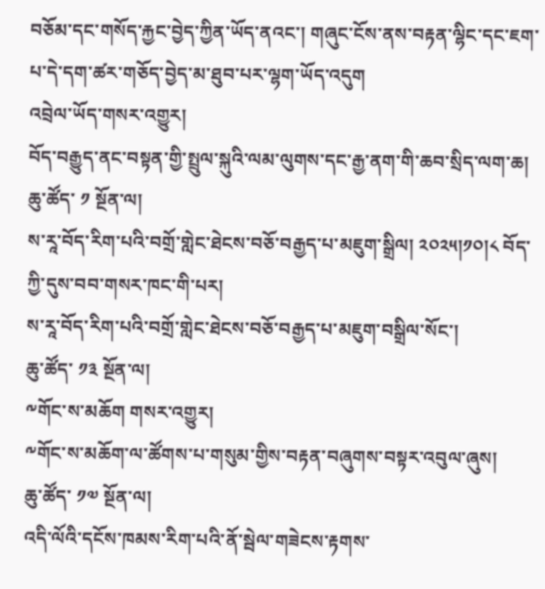བཅོམ་དང་གསོད་རྐྱང་བྱེད་ཀྱིན་ཡོད་ནའང་། གཞུང་ངོས་ནས་བརྟན་ལྷིང་དང་ཇག་པ་དེ་དག་ཚར་གཅོད་བྱེད་མ་ཐུབ་པར་ལྷག་ཡོད་འདུག
འབྲེལ་ཡོད་གསར་འགྱུར།
བོད་བརྒྱུད་ནང་བསྟན་གྱི་སྤྲུལ་སྐུའི་ལམ་ལུགས་དང་རྒྱ་ནག་གི་ཆབ་སྲིད་ལག་ཆ།
ཆུ་ཚོད་ ༡ སྔོན་ལ།
ས་རཱ་བོད་རིག་པའི་བགྲོ་གླེང་ཐེངས་བཅོ་བརྒྱད་པ་མཇུག་སྒྲིལ། ༢༠༢༥།༡༠།༨ བོད་ཀྱི་དུས་བབ་གསར་ཁང་གི་པར།
ས་རཱ་བོད་རིག་པའི་བགྲོ་གླེང་ཐེངས་བཅོ་བརྒྱད་པ་མཇུག་བསྒྲིལ་སོང་།
ཆུ་ཚོད་ ༡༣ སྔོན་ལ།
༸གོང་ས་མཆོག གསར་འགྱུར།
༸གོང་ས་མཆོག་ལ་ཚོགས་པ་གསུམ་གྱིས་བརྟན་བཞུགས་བསྟར་འབུལ་ཞུས།
ཆུ་ཚོད་ ༡༧ སྔོན་ལ།
འདི་ལོའི་དངོས་ཁམས་རིག་པའི་ནོ་སྦེལ་གཟེངས་རྟགས་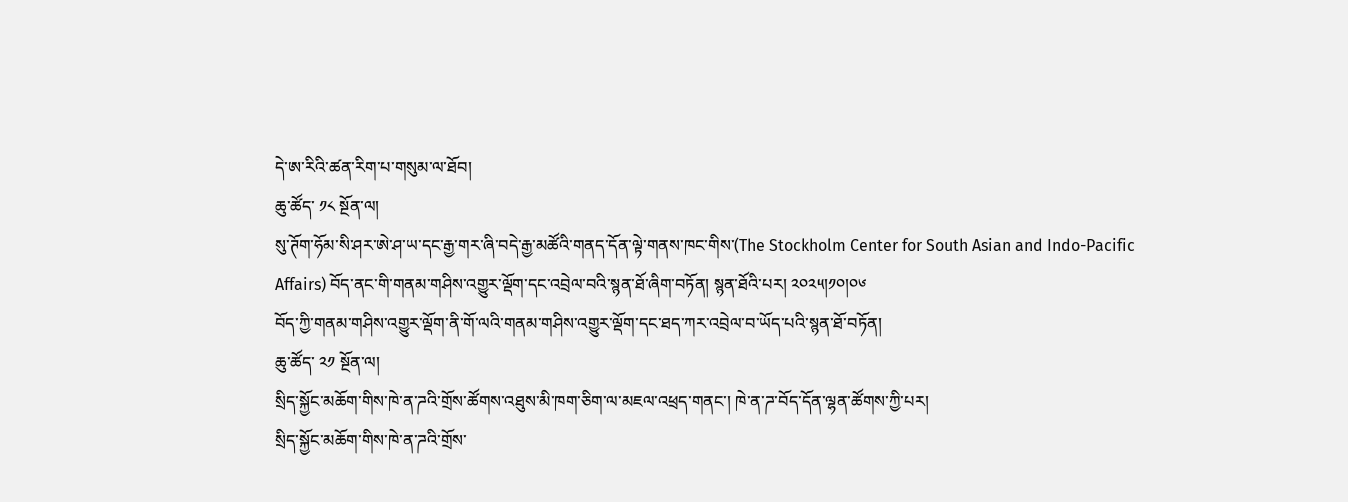དེ་ཨ་རིའི་ཚན་རིག་པ་གསུམ་ལ་ཐོབ།
ཆུ་ཚོད་ ༡༨ སྔོན་ལ།
སུ་ཊོག་ཧོམ་སི་ཤར་ཨེ་ཤ་ཡ་དང་རྒྱ་གར་ཞི་བདེ་རྒྱ་མཚོའི་གནད་དོན་ལྟེ་གནས་ཁང་གིས་(The Stockholm Center for South Asian and Indo-Pacific Affairs) བོད་ནང་གི་གནམ་གཤིས་འགྱུར་ལྡོག་དང་འབྲེལ་བའི་སྙན་ཐོ་ཞིག་བཏོན། སྙན་ཐོའི་པར། ༢༠༢༥།༡༠།༠༦
བོད་ཀྱི་གནམ་གཤིས་འགྱུར་ལྡོག་ནི་གོ་ལའི་གནམ་གཤིས་འགྱུར་ལྡོག་དང་ཐད་ཀར་འབྲེལ་བ་ཡོད་པའི་སྙན་ཐོ་བཏོན།
ཆུ་ཚོད་ ༢༡ སྔོན་ལ།
སྲིད་སྐྱོང་མཆོག་གིས་ཁེ་ན་ཌའི་གྲོས་ཚོགས་འཐུས་མི་ཁག་ཅིག་ལ་མཇལ་འཕྲད་གནང་། ཁེ་ན་ཌ་བོད་དོན་ལྷན་ཚོགས་ཀྱི་པར།
སྲིད་སྐྱོང་མཆོག་གིས་ཁེ་ན་ཌའི་གྲོས་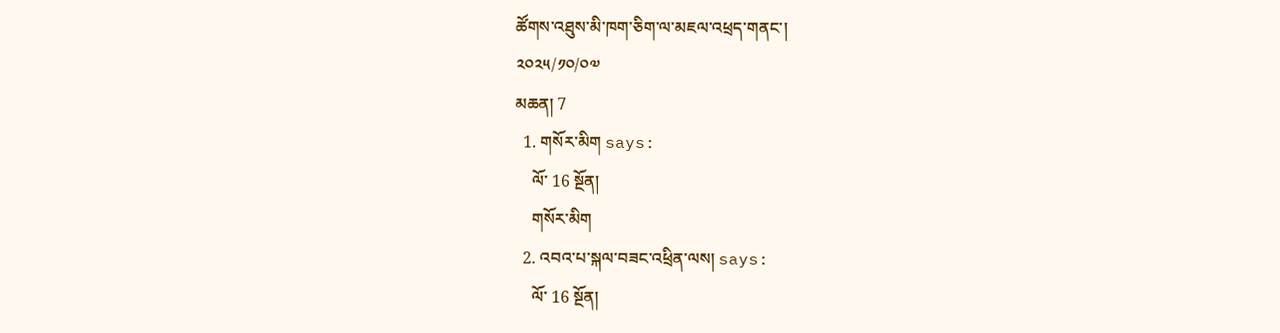ཚོགས་འཐུས་མི་ཁག་ཅིག་ལ་མཇལ་འཕྲད་གནང་།
༢༠༢༥/༡༠/༠༧
མཆན། 7
  1. གསོར་མིག says:
    ལོ་ 16 སྔོན།
    གསོར་མིག
  2. འབའ་པ་སྐལ་བཟང་འཕྲིན་ལས། says:
    ལོ་ 16 སྔོན།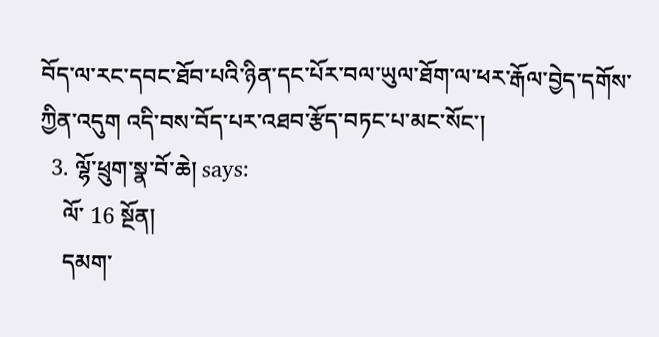བོད་ལ་རང་དབང་ཐོབ་པའི་ཉིན་དང་པོར་བལ་ཡུལ་ཐོག་ལ་ཕར་རྒོལ་བྱེད་དགོས་ཀྱིན་འདུག འདི་བས་བོད་པར་འཐབ་རྩོད་བཏང་པ་མང་སོང་།
  3. ལྷོ་ཕྲུག་སྣ་བོ་ཆེ། says:
    ལོ་ 16 སྔོན།
    དམག་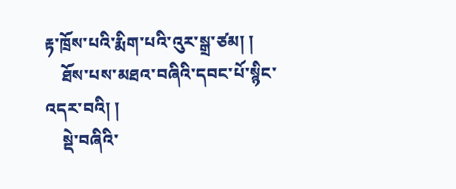རྟ་ཁྲོས་པའི་རྨིག་པའི་འུར་སྒྲ་ཙམ། །
    ཐོས་པས་མཐའ་བཞིའི་དབང་པོ་སྙིང་འདར་བའི། །
    སྡེ་བཞིའི་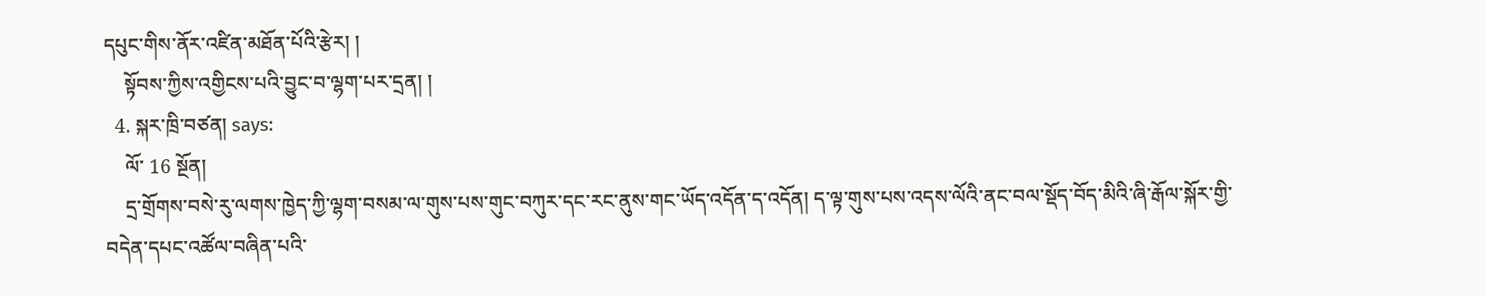དཔུང་གིས་ནོར་འཛིན་མཐོན་པོའི་རྩེར། །
    སྟོབས་ཀྱིས་འགྱིངས་པའི་བྱུང་བ་ལྷག་པར་དྲན། །
  4. སྐར་ཁྲི་བཙན། says:
    ལོ་ 16 སྔོན།
    དྲ་གྲོགས་བསེ་རུ་ལགས་ཁྱེད་ཀྱི་ལྷག་བསམ་ལ་གུས་པས་གུང་བཀུར་དང་རང་ནུས་གང་ཡོད་འདོན་ད་འདོན། ད་ལྟ་གུས་པས་འདས་ལོའི་ནང་བལ་སྡོད་བོད་མིའི་ཞི་རྒོལ་སྐོར་གྱི་བདེན་དཔང་འཚོལ་བཞིན་པའི་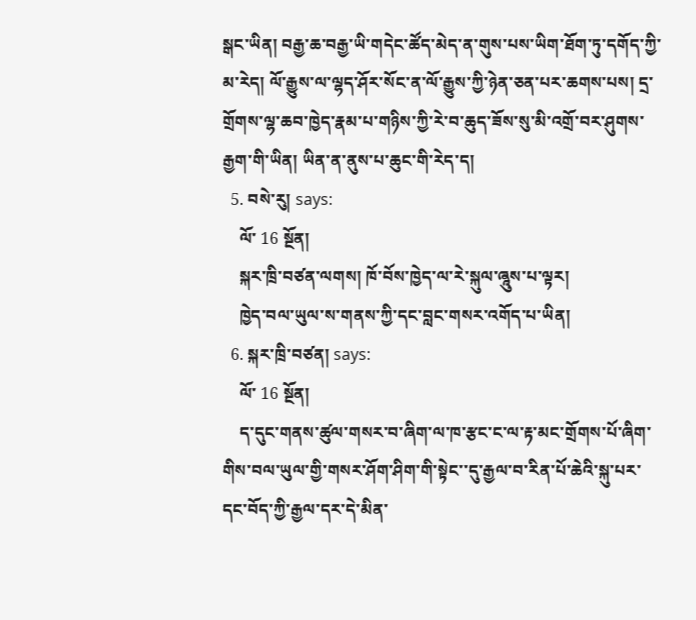སྒང་ཡིན། བརྒྱ་ཆ་བརྒྱ་ཡི་གདེང་ཚོད་མེད་ན་གུས་པས་ཡིག་ཐོག་ཏུ་དགོད་ཀྱི་མ་རེད། ལོ་རྒྱུས་ལ་ལྷད་ཤོར་སོང་ན་ལོ་རྒྱུས་ཀྱི་ཉེན་ཅན་པར་ཆགས་པས། དྲ་གྲོགས་ལྷ་ཆབ་ཁྱེད་རྣམ་པ་གཉིས་ཀྱི་རེ་བ་ཆུད་ཟོས་སུ་མི་འགྲོ་བར་ཤུགས་རྒྱག་གི་ཡིན། ཡིན་ན་ནུས་པ་ཆུང་གི་རེད་ད།
  5. བསེ་རུ། says:
    ལོ་ 16 སྔོན།
    སྐར་ཁྲི་བཙན་ལགས། ཁོ་བོས་ཁྱེད་ལ་རེ་སྐུལ་ཞཱུས་པ་ལྟར།
    ཁྱེད་བལ་ཡུལ་ས་གནས་ཀྱི་དང་བླང་གསར་འགོད་པ་ཡིན།
  6. སྐར་ཁྲི་བཙན། says:
    ལོ་ 16 སྔོན།
    ད་དུང་གནས་ཚུལ་གསར་བ་ཞིག་ལ་ཁ་རྩང་ང་ལ་རྟ་མང་གྲོགས་པོ་ཞིག་གིས་བལ་ཡུལ་གྱི་གསར་ཤོག་ཤིག་གི་སྟེང་་དུ་རྒྱལ་བ་རིན་པོ་ཆེའི་སྐུ་པར་དང་བོད་ཀྱི་རྒྱལ་དར་དེ་མིན་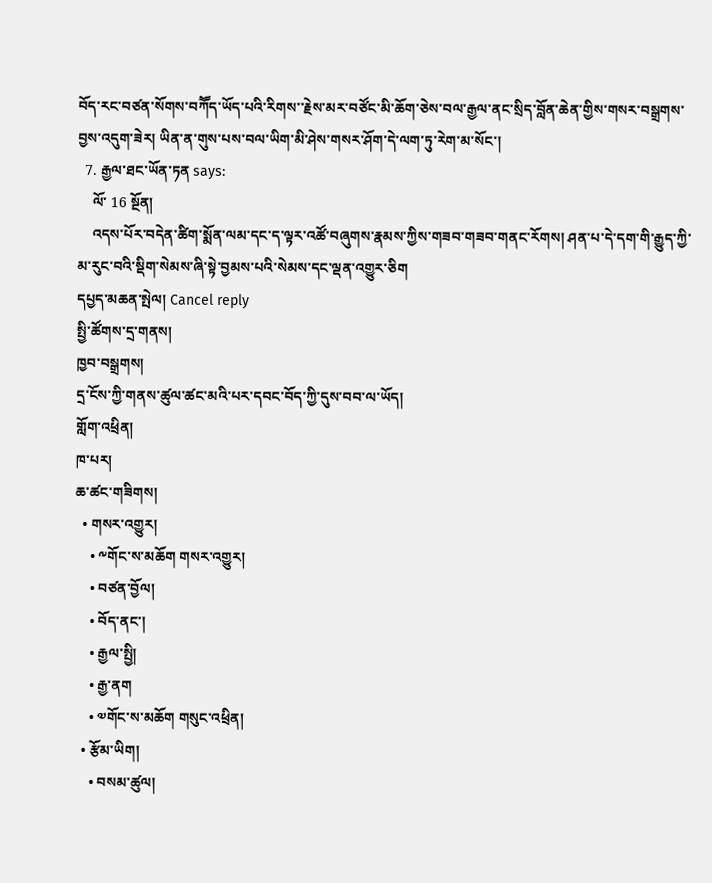བོད་རང་བཙན་སོགས་བཀཽད་ཡོད་པའི་རིགས་་རྗེས་མར་བཙོང་མི་ཆོག་ཅེས་བལ་རྒྱལ་ནང་སྲིད་བློན་ཆེན་གྱིས་གསར་བསྒྲགས་བྱས་འདུག་ཟེར། ཡིན་ན་གུས་པས་བལ་ཡིག་མི་ཤེས་གསར་ཤོག་དེ་ལག་ཏུ་རེག་མ་སོང་།
  7. རྒྱལ་ཐང་ཡོན་ཏན says:
    ལོ་ 16 སྔོན།
    འདས་པོར་བདེན་ཚིག་སྨོན་ལམ་དང་ད་ལྟར་འཚོ་བཞུགས་རྣམས་ཀྱིས་གཟབ་གཟབ་གནང་རོགས། ཤན་པ་དེ་དག་གི་རྒྱུད་ཀྱི་མ་རུང་བའི་སྡིག་སེམས་ཞི་སྟེ་བྱམས་པའི་སེམས་དང་ལྡན་འགྱུར་ཅིག
དཔྱད་མཆན་སྤེལ། Cancel reply
སྤྱི་ཚོགས་དྲ་གནས།
ཁྱབ་བསྒྲགས།
དྲ་ངོས་ཀྱི་གནས་ཚུལ་ཚང་མའི་པར་དབང་བོད་ཀྱི་དུས་བབ་ལ་ཡོད།
གློག་འཕྲིན།
ཁ་པར།
ཆ་ཚང་གཟིགས།
  • གསར་འགྱུར།
    • ༸གོང་ས་མཆོག གསར་འགྱུར།
    • བཙན་བྱོལ།
    • བོད་ནང་།
    • རྒྱལ་སྤྱི།
    • རྒྱ་ནག
    • ༧གོང་ས་མཆོག གསུང་འཕྲིན།
  • རྩོམ་ཡིག།
    • བསམ་ཚུལ།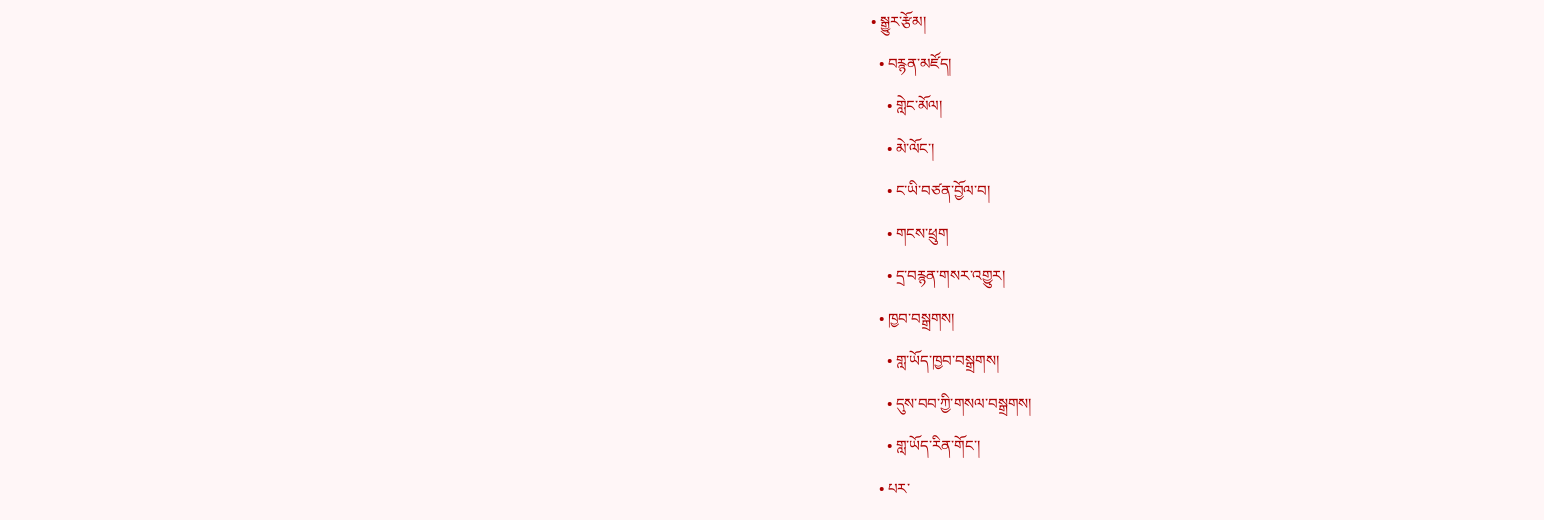• སྒྱུར་རྩོམ།
  • བརྙན་མཛོད།
    • གླེང་མོལ།
    • མེ་ལོང་།
    • ང་ཡི་བཙན་བྱོལ་བ།
    • གངས་ཕྲུག
    • དྲ་བརྙན་གསར་འགྱུར།
  • ཁྱབ་བསྒྲགས།
    • གླ་ཡོད་ཁྱབ་བསྒྲགས།
    • དུས་བབ་ཀྱི་གསལ་བསྒྲགས།
    • གླ་ཡོད་རིན་གོང་།
  • པར་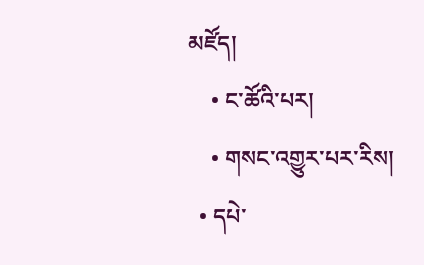མཛོད།
    • ང་ཚོའི་པར།
    • གསང་འགྱུར་པར་རིས།
  • དཔེ་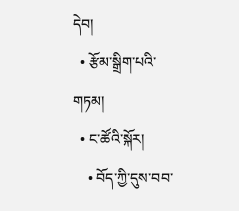དེབ།
  • རྩོམ་སྒྲིག་པའི་གཏམ།
  • ང་ཚོའི་སྐོར།
    • བོད་ཀྱི་དུས་བབ་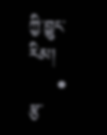ཀྱི་བྱུང་རིམ།
    • རྩ་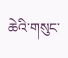ཆེའི་གསུང་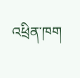འཕྲིན་ཁག